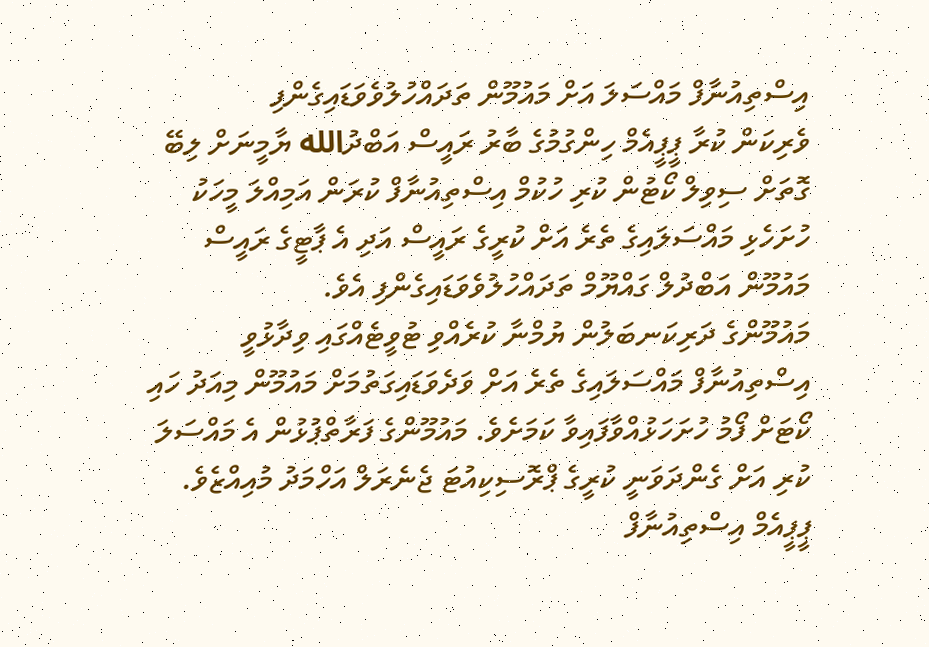އިސްތިއުނާފް މައްސަލަ އަށް މައުމޫން ތަދައްހުލުވެވަޑައިގެންފި
ވެރިކަން ކުރާ ޕީޕީއެމް ހިންގުމުގެ ބާރު ރައީސް އަބްދުالله ޔާމީނަށް ލިބޭ ގޮތަށް ސިވިލް ކޯޓުން ކުރި ހުކުމް އިސްތިއުނާފް ކުރަން އަމިއްލަ މީހަކު ހުށަހެޅި މައްސަލައިގެ ތެރެ އަށް ކުރީގެ ރައީސް އަދި އެ ޕާޓީގެ ރައީސް މައުމޫން އަބްދުލް ގައްޔޫމް ތަދައްހުލުވެވަޑައިގެންފި އެވެ.
މައުމޫންގެ ދަރިކަނބަލުން ޔުމްނާ ކުރެއްވި ޓުވީޓެއްގައި ވިދާޅުވީ އިސްތިއުނާފް މައްސަލައިގެ ތެރެ އަށް ވަދެވަޑައިގަތުމަށް މައުމޫން މިއަދު ހައި ކޯޓަށް ފޯމު ހުށަހަޅުއްވާފައިވާ ކަމަށެވެ. މައުމޫންގެ ފަރާތްޕުޅުން އެ މައްސަލަ ކުރި އަށް ގެންދަވަނީ ކުރީގެ ޕްރޮސިކިއުޓަ ޖެނެރަލް އަހްމަދު މުއިއްޒެވެ.
ޕީޕީއެމް އިސްތިއުނާފް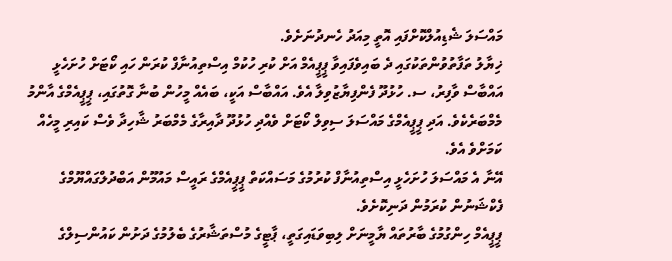މައްސަލަ ޝެޑިއުލްކޮށްފައި އޮތީ މިއަދު ހެނދުނަށެވެ.
ޚިޔާލު ތަފާތުވުންތަކުގައި ދެ ބައިވެފައިވާ ޕީޕީއެމް އަށް ކުރި ހުކުމް އިސްތިއުނާފް ކުރަން ހައި ކޯޓަށް ހުށަހެޅީ އައްބާސް ވާފިރު، ސ. ހުޅުދޫ ފެންފިޔާޒުވިލާ އެވެ. އައްބާސް އަކީ، ބައެއް މީހުން ބުނާ ގޮތުގައި، ޕީޕީއެމްގެ އާންމު މެމްބަރެކެވެ. އަދި ޕީޕީއެމްގެ މައްސަލަ ސިވިލް ކޯޓަށް ވެއްދި ހުޅުދޫ ދާއިރާގެ މެމްބަރު ޝާހިދާ ވެސް ކައިރި މީހެއް ކަމަށްވެ އެވެ.
އޭނާ އެ މައްސަލަ ހުށަހެޅީ އިސްތިއުނާފް ކުރުމުގެ މަސައްކަތް ޕީޕީއެމްގެ ރައީސް މައުމޫން އަބްދުލްގައްޔޫމްގެ ފެކްޝަނުން ކުރަމުން ދަނިކޮށެވެ.
ޕީޕީއެމް ހިންގުމުގެ ބާރުތައް ޔާމީނަށް ލިބިވަޑައިގަތީ، ޕާޓީގެ މުސްތަޝާރުގެ ބެލުމުގެ ދަށުން ކައުންސިލްގެ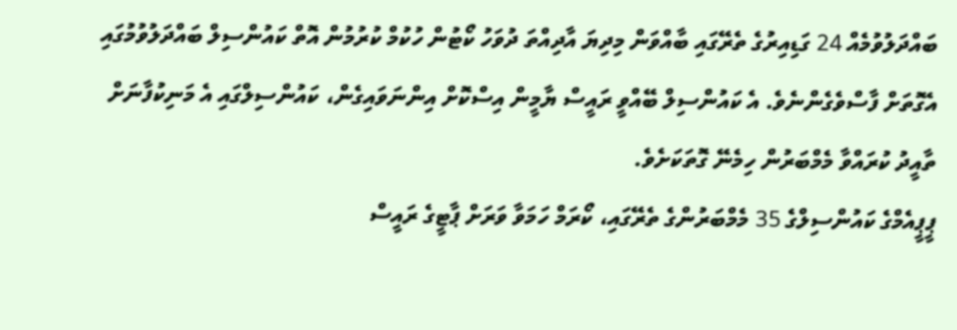ބައްދަލުވުމެއް 24 ގަޑިއިރުގެ ތެރޭގައި ބާއްވަން މިދިޔަ އާދިއްތަ ދުވަހު ކޯޓުން ހުކުމް ކުރުމުން އޮތް ކައުންސިލް ބައްދަލުވުމުގައި އެގޮތަށް ފާސްވެގެންނެވެ. އެ ކައުންސިލް ބޭއްވީ ރައީސް ޔާމީން އިސްކޮށް އިންނަވައިގެން، ކައުންސިލްގައި އެ މަނިކުފާނަށް ތާއީދު ކުރައްވާ މެމްބަރުން ހިމެނޭ ގޮތަކަށެވެ.
ޕީޕީއެމްގެ ކައުންސިލްގެ 35 މެމްބަރުންގެ ތެރޭގައި، ކޯރަމް ހަމަވާ ވަރަށް ޕާޓީގެ ރައީސް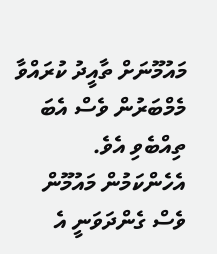މައުމޫނަށް ތާއީދު ކުރައްވާ މެމްބަރުން ވެސް އެބަ ތިއްބެވި އެވެ. އެހެންކަމުން މައުމޫން ވެސް ގެންދަވަނީ އެ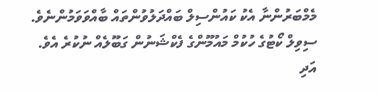މެމްބަރުންނާ އެކު ކައުންސިލް ބައްދަލުވުންތައް ބާއްވަވަމުންނެވެ.
ސިވިލް ކޯޓުގެ ހުކުމް މައުމޫންގެ ފެކްޝަނުން ގަބޫލެއް ނުކުރެ އެވެ. އަދި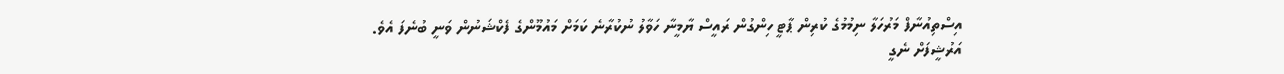އިސްތިއުނާފް މަރުހަލާ ނިމުމުގެ ކުރިން ޕާޓީ ހިންގުން ރައީސް ޔާމީނާ ހަވާލު ނުކުރާނެ ކަމަށް މައުމޫންގެ ފެކްޝަނުން ވަނީ ބުނެފަ އެވެ.
އަރުޝީފަށް ނެގީ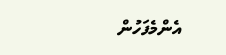އެންމެފަހުން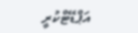އަޕްޑޭޓްކުރީ